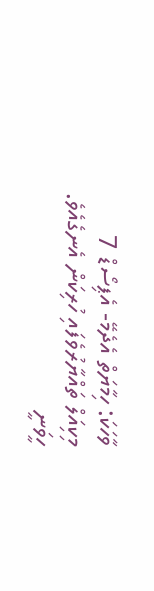ވާހަކަ: ހިމާޔަތް އެދެމޭ- އެޕިސޯޑް 7
މިކިއަލް ތައްޔާރުވެފައި ހުރިކަން އެނގެއެވެ. ހީވަނީ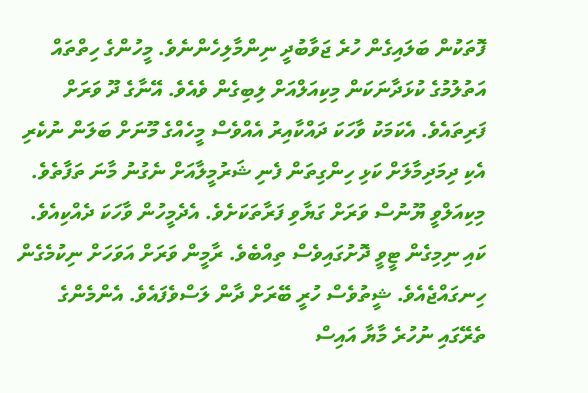ފޮތަކުން ބަލައިގެން ހުރެ ޖަވާބުދީ ނިންމާލިހެންނެވެ. މީހުންގެ ހިތްތައް އަތުލުމުގެ ކުޅަދާނަކަން މިކިއަލްއަށް ލިބިގެން ވެއެވެ. އޭނާގެ ދޫ ވަރަށް ފަރިތައެވެ. އެކަމަކު ވާހަކަ ދައްކާއިރު އެއްވެސް މީހެއްގެ މޫނަށް ބަލަން ނުކެރި އެކި ދިމަދިމާލަށް ކަޅި ހިންގިތަން ފެނި ޝަރުމީލާއަށް ނެގުނު މާނަ ތަފާތެވެ.
މިކިއަލްވީ ޔޫނުސް ވަރަށް ގަޔާވި ފަރާތަކަށެވެ. އެދެމީހުން ވާހަކަ ދެއްކިއެވެ. ކައި ނިމިގެން ޓީވީ ދޮށުގައިވެސް ތިއްބެވެ. ރާމީން ވަރަށް އަވަހަށް ނިކުމެގެން ހިނގައްޖެއެވެ. ޝީތުވެސް ހުރީ ބޭރަށް ދާން ލަސްވެފައެވެ. އެންމެންގެ ތެރޭގައި ނުހުރެ މާޔާ އައިސް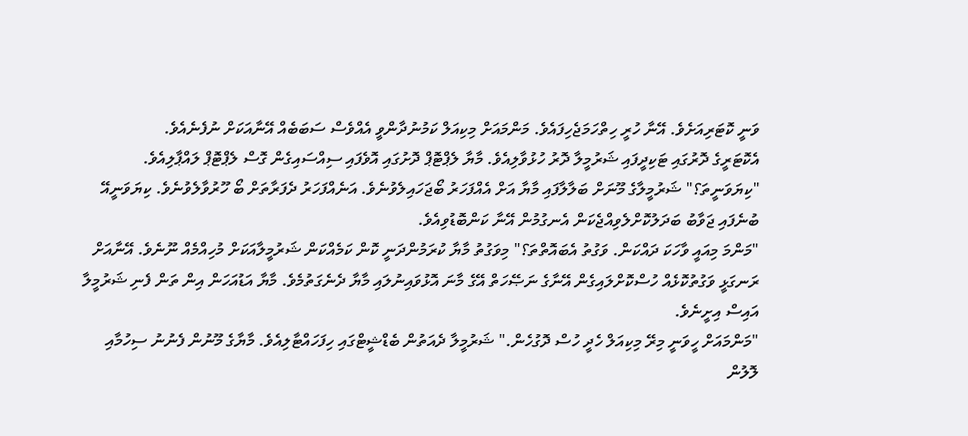ވަނީ ކޮޓަރިއަށެވެ. އޭނާ ހުރީ ހިތްހަމަޖެހިފައެވެ. މަންމައަށް މިކިއަލް ކަމުނުދާންވީ އެއްވެސް ސަބަބެއް އޭނާއަކަށް ނުފެނެއެވެ.
އެކޮޓަރީގެ ދޮރުގައި ޓަކިދީފައި ޝަރުމީލާ ދޮރު ހުޅުވާލިއެވެ. މާޔާ ލެޕްޓޮޕް ދޮށުގައި އޮވެފައި ސިއްސައިގެން ގޮސް ލެޕްޓޮޕް ލައްޕާލިއެވެ.
"ކިޔަވަނީތަ؟" ޝަރުމީލާގެ މޫނަށް ބަލާލާފައި މާޔާ އަށް އެއްފަހަރު ބޯޖަހައިލެވުނެވެ. އަނެއްފަހަރު ދެފަރާތަށް ބޯ ހޫރުވާލެވުނެވެ. ކިޔަވަނީއޭ ބުނެފައި ޖަވާބު ބަދަލުކޮށްލެވިއްޖެކަން އެނގުމުން އޭނާ ކަންބޮޑުވިއެވެ.
"މަންމަ މިއައީ ވާހަކަ ދައްކަން. ވަގުތު އެބައޮތްތަ؟" މިވަގުތު މާޔާ ކުރަމުންދަނީ ކޮން ކަމެއްކަން ޝަރުމީލާއަކަށް މުހިއްމެއް ނޫނެވެ. އޭނާއަށް ރަނގަޅީ ވަގުތުކޮޅެއް ހުސްކޮށްލައިގެން އޭނާގެ ނަޞޭހަތް އޭގެ މާނަ އޮޅުވައިނުލައި މާޔާ ދެނެގަތުމެވެ. މާޔާ އަޑުއަހަން އިން ތަން ފެނި ޝަރުމީލާ އައިސް އިށީނެވެ.
"މަންމައަށް ހީވަނީ މިރޭ މިކިއަލް ހެދީ ހުސް ދޮގުހެން." ޝަރުމީލާ ދެއަތުން ބެޑްޝީޓްގައި ހިފަހައްޓާލިއެވެ. މާޔާގެ މޫނުން ފެނުނު ސިހުމާއި ލޮލުން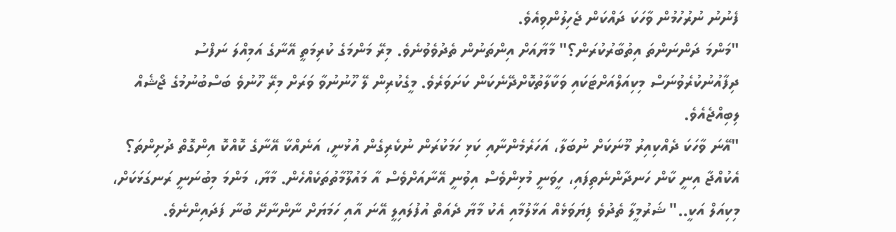ފެނުނު ނުރުހުމުން ވާހަކަ ދައްކަން ޖެހިލުންވިއެވެ.
"މަންމަ ދަންނަންތަ އިތުބާރުކުރަން؟" މާޔާއަށް އިންތަނުން ތެދުވެވުނެވެ. މިރޭ މަންމަގެ ކުރިމަތީ އޭނާގެ އަމިއްލަ ނަފްސު ދިފާއުނުކުރެވުނަސް މިކިއަލްއަށްޓަކައި ވަކާލާތުކޮށްދޭނެކަން ކަށަވަރެވެ. މީގެކުރިން ލޭ ހޫނުނުވާ ވަރަށް މިރޭ ހޫނުވެ ބަސްބުނުމުގެ ޖޯޝެއް ލިބިއްޖެއެވެ.
"އޭނަ ވާހަކަ ދެއްކިއިރު މޫނަކަށް ނުބަލާ، އަހަރެމެންނާއި ކަޅި ހަމަކުރަން ނުކެރިގެން އުޅުނީ، އަނެއްކާ އޭނާގެ ކޮއްކޮ އިންގޮތް ދުށިންތަ؟ އެކުއްޖާ އިނީ ކާން ހަނދާންނެތިފައި، ހީވަނީ މުޅިންވެސް އިވުނީ އޭނާއަށްވެސް އާ މައުލޫމާތުތަކެއްހެން. މާޔާ، މަންމަ މިބުނަނީ ރަނގަޅަކަށް، މިކިއަލް އަކީ.." ޝަރުމީލާ ތެދުވެ ފިޔަވަޅެއް އަޅާލުމާއި އެކު މާޔާ ދެއަތް އުފުލައިލީ އޭނަ އާއި ހަމަޔަށް ނާންނާށޭ ބުނާ ފަދައިންނެވެ.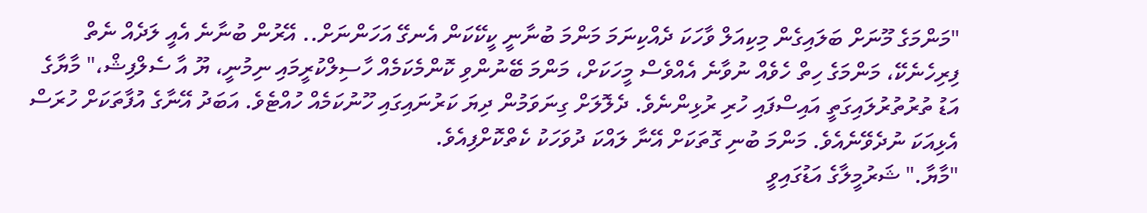"މަންމަގެ މޫނަށް ބަލައިގެން މިކިއަލް ވާހަކަ ދެއްކިނަމަ މަންމަ ބުނާނީ ކީކޭކަން އެނގޭ އަހަންނަށް.. އޭރުން ބުނާނެ އެއީ ލަދެއް ނެތް ފިރިހެނެކޭ، މަންމަގެ ހިތް ހެވެއް ނުވާނެ އެއްވެސް މީހަކަށް، މަންމަ ބޭނުންވި ކޮންމެކަމެއް ހާސިލްކުރީމައި ނިމުނީ، ޔޫ އާ ސެލްފިޝް،" މާޔާގެ އަޑު ތުރުތުރުލައިގަތީ އައިސްފައި ހުރި ރުޅިންނެވެ. ދެލޮލަށް ގިނަވަމުން ދިޔަ ކަރުނައިގައި ހޫނުކަމެއް ހުއްޓެވެ. އަބަދު އޭނާގެ އުފާތަކަށް ހުރަސް އެޅިއަކަ ނުދެވޭނެއެވެ. މަންމަ ބުނި ގޮތަކަށް އޭނާ ލައްކަ ދުވަހަކު ކެތްކޮށްފިއެވެ.
"މާޔާ." ޝަރުމީލާގެ އަޑުގައިވީ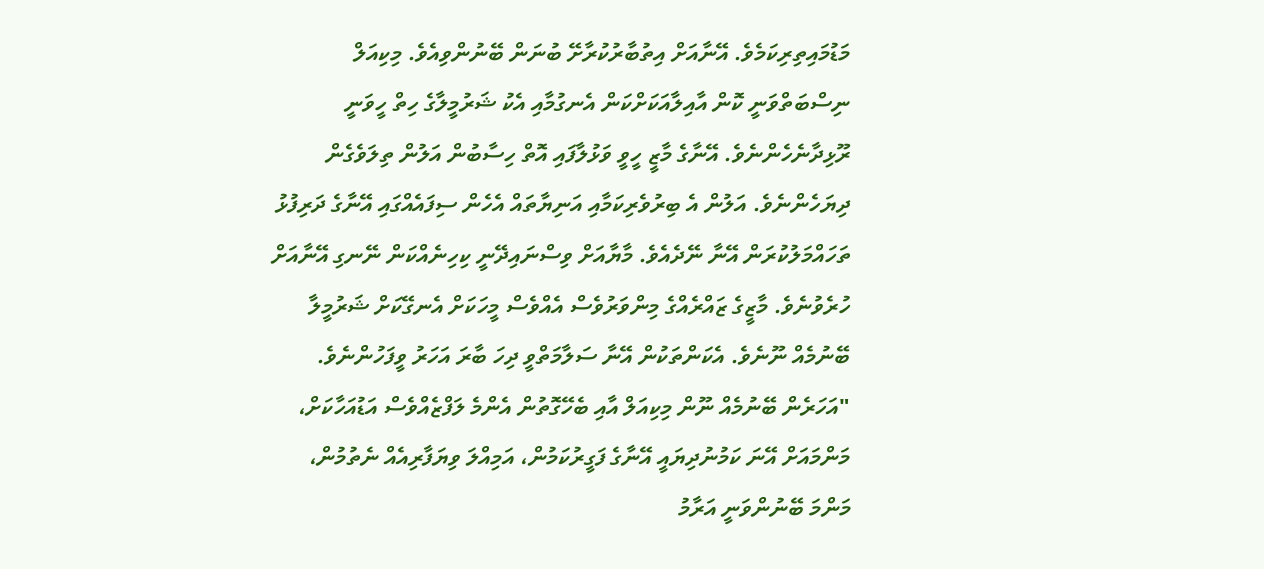މަޑުމައިތިރިކަމެވެ. އޭނާއަށް އިތުބާރުކުރާށޭ ބުނަން ބޭނުންވިއެވެ. މިކިއަލް ނިސްބަތްވަނީ ކޮން އާއިލާއަކަށްކަން އެނގުމާއި އެކު ޝަރުމީލާގެ ހިތް ހީވަނީ ރޫޅިދާނެހެންނެވެ. އޭނާގެ މާޒީ ހީވީ ވަޅުލާފައި އޮތް ހިސާބުން އަލުން ތިލަވެގެން ދިޔަހެންނެވެ. އަލުން އެ ބިރުވެރިކަމާއި އަނިޔާތައް އެހެން ސިފައެއްގައި އޭނާގެ ދަރިފުޅު ތަހައްމަލުކުރަން އޭނާ ނޭދެއެވެ. މާޔާއަށް ވިސްނައިދޭނީ ކިހިނެއްކަން ނޭނގި އޭނާއަށް ހުރެވުނެވެ. މާޒީގެ ޒައްރެއްގެ މިންވަރުވެސް އެއްވެސް މީހަކަށް އެނގޭކަށް ޝަރުމީލާ ބޭނުމެއް ނޫނެވެ. އެކަންތަކުން އޭނާ ސަލާމަތްވީ ދިހަ ބާރަ އަހަރު ވީފަހުންނެވެ.
"އަހަރެން ބޭނުމެއް ނޫން މިކިއަލް އާއި ބެހޭގޮތުން އެންމެ ލަފްޒެއްވެސް އަޑުއަހާކަށް، މަންމައަށް އޭނަ ކަމުނުދިޔައީ އޭނާގެ ފަގީރުކަމުން، އަމިއްލަ ވިޔަފާރިއެއް ނެތުމުން، މަންމަ ބޭނުންވަނީ އަރާމު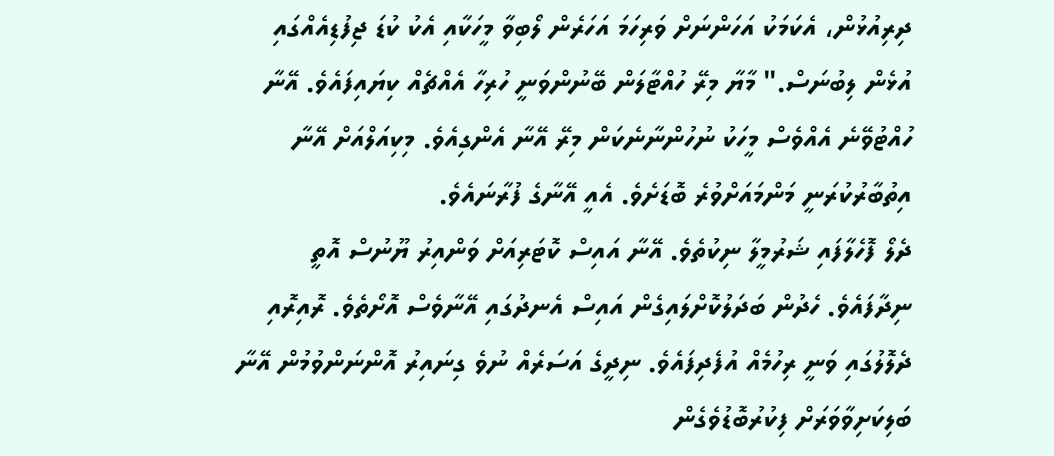ދިރިއުޅުން، އެކަމަކު އަހަންނަށް ވަރިހަމަ އަހަރެން ލޯބިވާ މީހަކާއި އެކު ކުޑަ ޖިފުޑިއެއްގައި އުޅެން ލިބުނަސް." މާޔާ މިރޭ ހުއްޓާލަން ބޭނުންވަނީ ހުރިހާ އެއްޗެއް ކިޔައިފައެވެ. އޭނާ ހުއްޓުވޭނެ އެއްވެސް މީހަކު ނުހުންނާނެކަން މިރޭ އޭނާ އެންގިއެވެ. މިކިއަލްއަށް އޭނާ އިތުބާރުކުރަނީ މަންމައަށްވުރެ ބޮޑަށެވެ. އެއީ އޭނާގެ ފުރާނައެވެ.
ދެލޯ ފޮހެލާފައި ޝަރުމީލާ ނިކުތެވެ. އޭނާ އައިސް ކޮޓަރިއަށް ވަންއިރު ޔޫނުސް އޮތީ ނިދާފައެވެ. ހެދުން ބަދަލުކޮށްލައިގެން އައިސް އެނދުގައި އޭނާވެސް އޮށޯތެވެ. ރޮއިރޮއި ދެލޮލުގައި ވަނީ ރިހުމެއް އުފެދިފައެވެ. ނިދީގެ އަސަރެއް ނުވެ ގިނައިރު އޮންނަންވުމުން އޭނާ ބަލިކަށިވާވަރަށް ފިކުރުބޮޑުވެގެން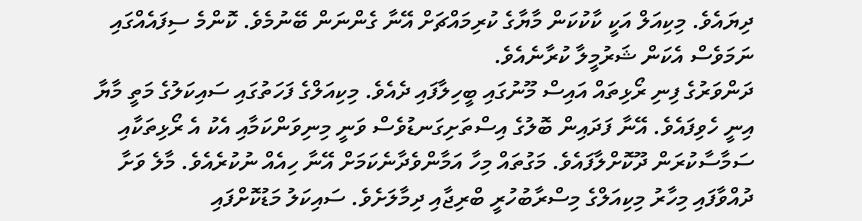ދިޔައެވެ. މިކިއަލް އަކީ ކާކުކަން މާޔާގެ ކުރިމައްޗަށް އޭނާ ގެންނަން ބޭނުމެވެ. ކޮންމެ ސިފައެއްގައި ނަމަވެސް އެކަން ޝަރުމީލާ ކުރާނެއެވެ.
ދަންވަރުގެ ފިނި ރޯޅިތައް އައިސް މޫނުގައި ބީހިލާފައި ދެއެވެ. މިކިއަލްގެ ފަހަތުގައި ސައިކަލުގެ މަތީ މާޔާ އިނީ ހެވިފައެވެ. އޭނާ ފަދައިން ބޮލުގެ އިސްތަށިގަނޑުވެސް ވަނީ މިނިވަންކަމާއި އެކު އެ ރޯޅިތަކާއި ސަމާސާކުރަން ދޫކޮށްލާފައެވެ. މަގުތައް މިހާ އަމާންވެދާނެކަމަށް އޭނާ ހިއެއް ނުކުރެއެވެ. މާލެ ވަށާ ދުއްވާފައި މިހާރު މިކިއަލްގެ މިސްރާބުހުރީ ބްރިޖާއި ދިމާލަށެވެ. ސައިކަލު މަޑުކޮށްފައި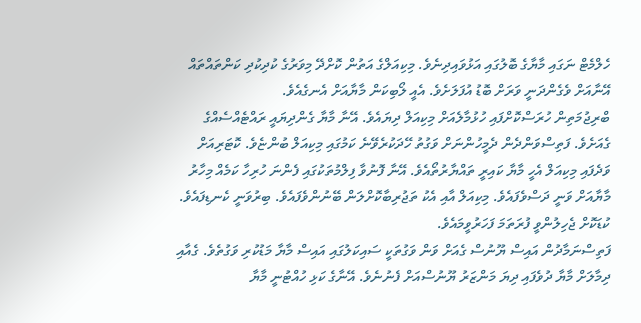ހެލްމެޓް ނަގައި މާޔާގެ ބޮލުގައި އަޅުވައިދިނެވެ. މިކިއަލްގެ އަތުން ކޮށްދޭ މިވަރުގެ ކުދިކުދި ކަންތައްތައް އޭނާއަށް ވެގެންދަނީ ވަރަށް ބޮޑު އުފަލަށެވެ. އެއީ ލޯބިކަން މާޔާއަށް އެނގެއެވެ.
ބްރިޖުމަތިން ހުރަސްކޮށްފައި ހުޅުމާލެއަށް މިކިއަލް ދިޔައެވެ. އޭނާ މާޔާ ގެންދިޔައީ ރައްޓެއްސެއްގެ ގެއަށެވެ. ފަތިސްވަންދެން ދެމީހުންނަށް ވަގުތު ހޭދަކުރެވޭނެ ކަމުގައި މިކިއަލް ބުންޏެވެ. ކޮޓަރިއަށް ވަދެފައި މިކިއަލް އެހީ މާޔާ ކައިރީ ތައްޔާރުތޯއެވެ. އޭނާ ފޮނުވާ ފިލްމުތަކުގައި ފެންނަ ހުރިހާ ކަމެއް މިހާރު މާޔާއަށް ވަނީ ދަސްވެފައެވެ. މިކިއަލް އާއި އެކު ތަޖުރިބާކޮށްލަން ބޭނުންވެފައެވެ. ބިރުވަނީ ކެނޑިފައެވެ. ކުޑަކޮށް ޖެހިލުންވީ ފުރަތަމަ ފަހަރުވީމައެވެ.
ފަތިސްނަމާދުން އައިސް ޔޫނުސް ގެއަށް ވަން ވަގުތަކީ ސައިކަލުގައި އައިސް މާޔާ މަޑުކުރި ވަގުތެވެ. ގެއާއި ދިމާލަށް މާޔާ ދުވެފައި ދިޔަ މަންޒަރު ޔޫނުސްއަށް ފެނުނެވެ. އޭނާގެ ކަޅި ހުއްޓުނީ މާޔާ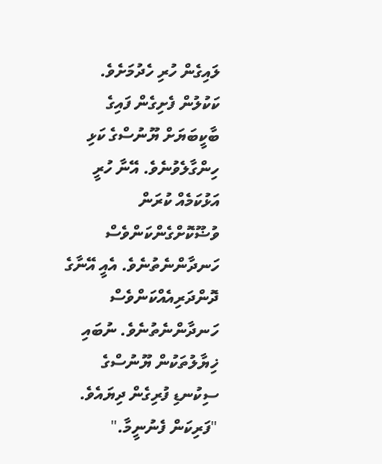ލައިގެން ހުރި ހެދުމަށެވެ. ކަކުލުން ފެށިގެން ފައިގެ ބާކީބަޔަށް ޔޫނުސްގެ ކަޅި ހިންގާލެވުނެވެ. އޭނާ ހުރީ އަޅުކަމެއް ކުރަން ވުޟޫކޮށްގެންކަންވެސް ހަނދާންނެތުނެވެ. އެއީ އޭނާގެ ދޮންދަރިއެއްކަންވެސް ހަނދާންނެތުނެވެ. ނުބައި ޚިޔާލުތަކުން ޔޫނުސްގެ ސިކުނޑި ފުރިގެން ދިޔައެވެ.
"ފަރިކަން ފެނުނީމާ."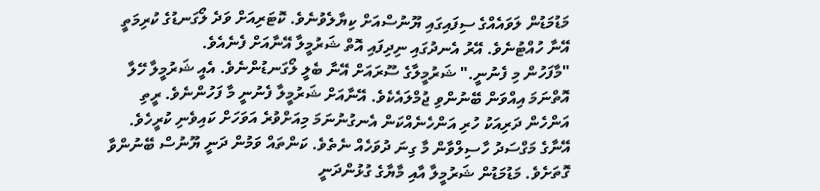މަޑުމަޑުން ލަވައެއްގެ ސިފައިގައި ޔޫނުސްއަށް ކިޔާލެވުނެވެ. ކޮޓަރިއަށް ވަދެ ލޯގަނޑުގެ ކުރިމަތީ އޭނާ ހުއްޓުނެވެ. އޭރު އެނދުގައި ނިދިފައި އޮތް ޝަރުމީލާ އޭނާއަށް ފެނެއެވެ.
"މާފަހުން މި ފެނުނީ." ޝަރުމީލާގެ ސޫރައަށް އޭނާ ބެލީ ލޯގަނޑުންނެވެ. އެއީ ޝަރުމީލާ ހޭލާ އޮތްނަމަ އިއްވަން ބޭނުންވި ޖުމްލައެކެވެ. އޭނާއަށް ޝަރުމީލާ ފެނުނީ މާ ފަހުންނެވެ. ރީތި އަންހެން ދަރިއަކު ހުރި އަންހެނެއްކަން އެނގުނުނަމަ މިއަށްވުރެ އަވަހަށް ކައިވެނި ކުރީހެވެ. އޭނާގެ މަގްސަދު ހާސިލްވާން މާ ގިނަ ދުވަހެއް ނެތެވެ. ކަންތައް ވަމުން ދަނީ ޔޫނުސް ބޭނުންވާ ގޮތަށެވެ. މަޑުމަޑުން ޝަރުމީލާ އާއި މާޔާގެ ގުޅުންދަނީ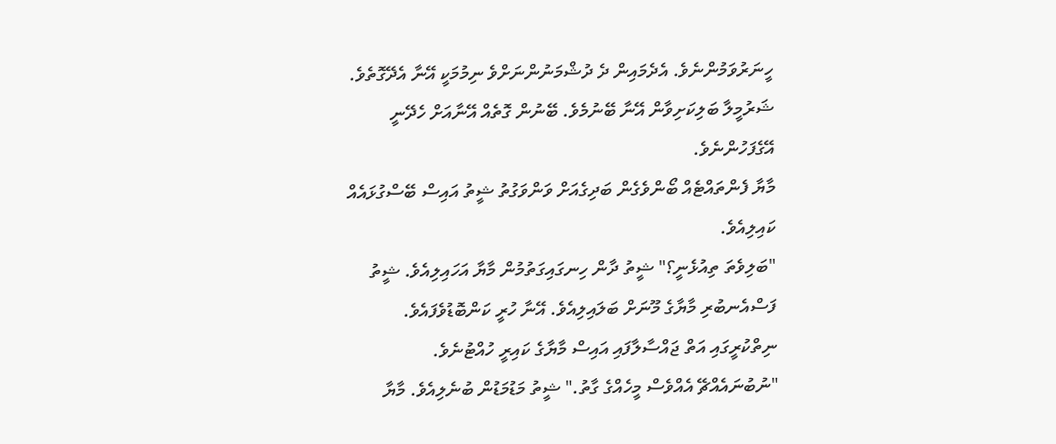ހީނަރުވަމުންނެވެ. އެދެމައިން ދެ ދުޝްމަނުންނަށްވެ ނިމުމަކީ އޭނާ އެދޭގޮތެވެ. ޝަރުމީލާ ބަލިކަށިވާން އޭނާ ބޭނުމެވެ. ބޭނުން ގޮތެއް އޭނާއަށް ހެދޭނީ އޭގެފަހުންނެވެ.
މާޔާ ފެންތައްޓެއް ބޯންވެގެން ބަދިގެއަށް ވަންވަގުތު ޝީތު އައިސް ބޭސްގުޅައެއް ކައިލިއެވެ.
"ބަލިވެތަ ތިއުޅެނީ؟" ޝީތު ދާން ހިނގައިގަތުމުން މާޔާ އަހައިލިއެވެ. ޝީތު ފަސްއެނބުރި މާޔާގެ މޫނަށް ބަލައިލިއެވެ. އޭނާ ހުރީ ކަންބޮޑުވެފައެވެ. ނިތްކުރީގައި އަތް ޖައްސާލާފައި އައިސް މާޔާގެ ކައިރީ ހުއްޓުނެވެ.
"ނުބުނައެއްޗޭ އެއްވެސް މީހެއްގެ ގާތު." ޝީތު މަޑުމަޑުން ބުނެލިއެވެ. މާޔާ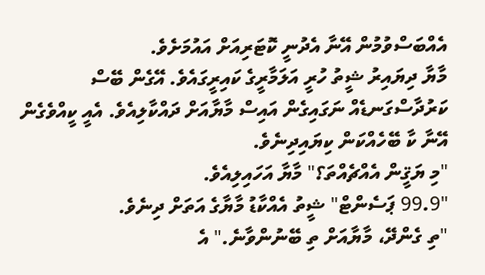އެއްބަސްވުމުން އޭނާ އެދުނީ ކޮޓަރިއަށް އައުމަށެވެ.
މާޔާ ދިޔައިރު ޝީތު ހުރީ އަލަމާރީގެ ކައިރީގައެވެ. އޭގެން ބޭސް ކަރުދާސްގަނޑެއް ނަގައިގެން އައިސް މާޔާއަށް ދައްކާލިއެވެ. އެއީ ކީއްވެގެން އޭނާ ކާ ބޭހެއްކަން ކިޔައިދިނެވެ.
"މި ޔަޤީން އެއްޗެއްތަ؟" މާޔާ އަހައިލިއެވެ.
"99.9 ޕަސެންޓް" ޝީތު އެއްކާޑު މާޔާގެ އަތަށް ދިނެވެ.
"ތި ގެންދޭ، މާޔާއަށް ތި ބޭނުންވާނެ." އެ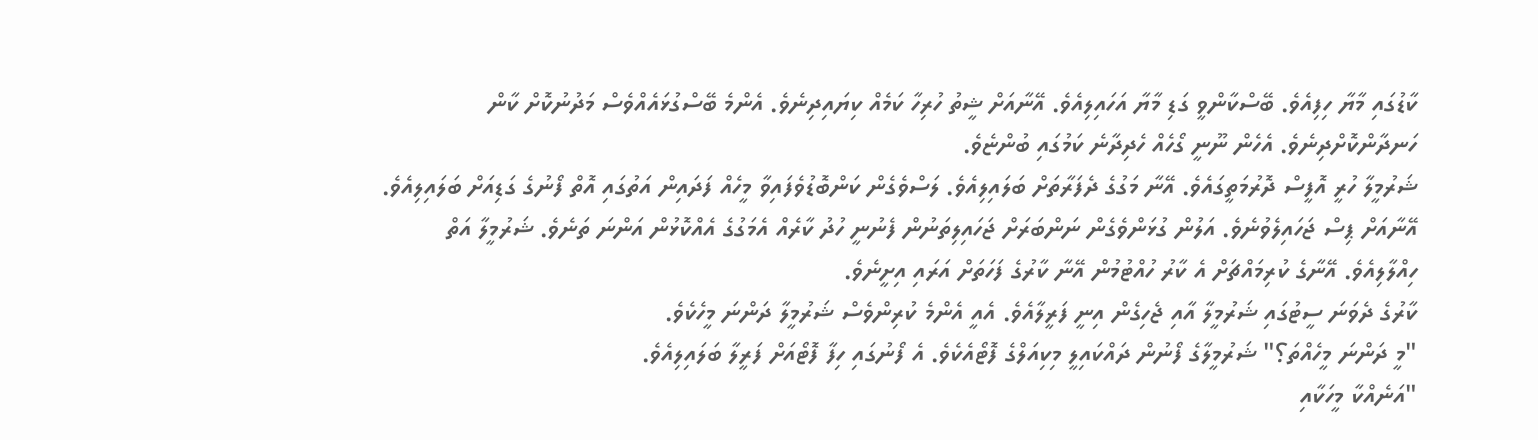ކާޑުގައި މާޔާ ހިފިއެވެ. ބޭސްކާންވީ ގަޑި މާޔާ އަހައިލިއެވެ. އޭނާއަށް ޝީތު ހުރިހާ ކަމެއް ކިޔައިދިނެވެ. އެންމެ ބޭސްގުޅައެއްވެސް މަދުނުކޮށް ކާން ހަނދާންކޮށްދިނެވެ. އެހެން ނޫނީ ގޯހެއް ހެދިދާނެ ކަމުގައި ބުންޏެވެ.
ޝަރުމީލާ ހުރީ އޮފީސް ދޮރުމަތީގައެވެ. އޭނާ މަގުގެ ދެފަރާތަށް ބަލައިލިއެވެ. ލަސްވެގެން ކަންބޮޑުވެފައިވާ މީހެއް ފަދައިން އަތުގައި އޮތް ފޯނުގެ ގަޑިއަށް ބަލައިލިއެވެ. އޭނާއަށް ޕިސް ޖަހައިލެވުނެވެ. އަލުން ގުޅަންވެގެން ނަންބަރަށް ޖަހައިލިތަނުން ފެނުނީ ހުދު ކާރެއް އެމަގުގެ އެއްކޮޅުން އަންނަ ތަނެވެ. ޝަރުމީލާ އަތް ހިއްލާލިއެވެ. އޭނާގެ ކުރިމައްޗަށް އެ ކާރު ހުއްޓުމުން އޭނާ ކާރުގެ ފަހަތަށް އަރައި އިށީނެވެ.
ކާރުގެ ދެވަނަ ސީޓުގައި ޝަރުމީލާ އާއި ޖެހިގެން އިނީ ފަރީލާއެވެ. އެއީ އެންމެ ކުރިންވެސް ޝަރުމީލާ ދަންނަ މީހެކެވެ.
"މީ ދަންނަ މީހެއްތަ؟" ޝަރުމީލާގެ ފޯނުން ދައްކައިލީ މިކިއަލްގެ ފޮޓޯއެކެވެ. އެ ފޯނުގައި ހިފާ ފޮޓޯއަށް ފަރީލާ ބަލައިލިއެވެ.
"އަނެއްކާ މީހަކާއި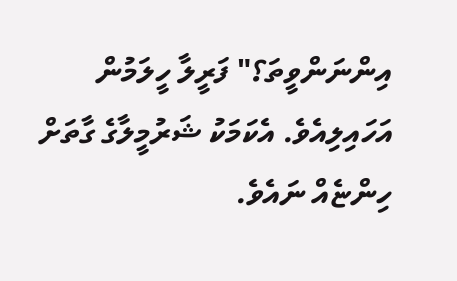އިންނަންވީތަ؟" ފަރީލާ ހީލަމުން އަހައިލިއެވެ. އެކަމަކު ޝަރުމީލާގެ ގާތަށް ހިންޏެއް ނައެވެ.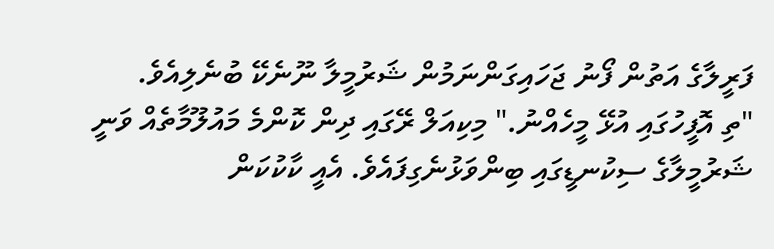ފަރީލާގެ އަތުން ފޯނު ޖަހައިގަންނަމުން ޝަރުމީލާ ނޫނެކޭ ބުނެލިއެވެ.
"ތި އޮފީހުގައި އުޅޭ މީހެއްނު." މިކިއަލް ރޭގައި ދިން ކޮންމެ މައުލޫމާތެއް ވަނީ ޝަރުމީލާގެ ސިކުނޑީގައި ބިންވަޅުނެގިފައެވެ. އެއީ ކާކުކަން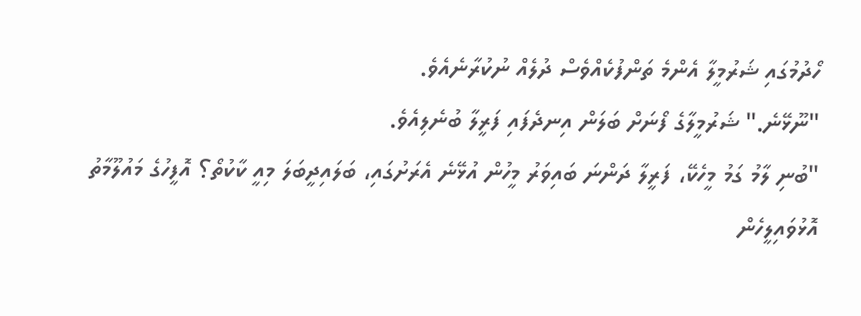ހޯދުމުގައި ޝަރުމީލާ އެންމެ ތަންފުކެއްވެސް ދުލެއް ނުކުރާނެއެވެ.
"ނޫޅޭނެ." ޝަރުމީލާގެ ފޯނަށް ބަލަން އިނދެފައި ފަރީލާ ބުނެލިއެވެ.
"ބުނި ލާމު ގަމު މީހެކޭ، ފަރީލާ ދަންނަ ބައިވަރު މީހުން އުޅޭނެ އެރަށުގައި، ބަލައިދީބަލަ މިއީ ކާކުތޯ؟ އޮފީހުގެ މައުލޫމާތު އޮޅުވައިލީހެން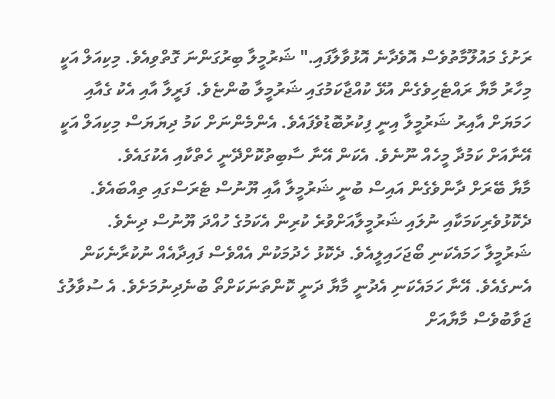ރަށުގެ މައުލޫމާތުވެސް އޮވެދާނެ އޮޅުވާލާފައި." ޝަރުމީލާ ބިރުގަންނަ ގޮތްވިއެވެ. މިކިއަލް އަކީ މިހާރު މާޔާ ރައްޓެހިވެގެން އުޅޭ ކުއްޖާކަމުގައި ޝަރުމީލާ ބުންޏެވެ. ފަރީލާ އާއި އެކު ގެއާއި ހަމަޔަށް އާއިރު ޝަރުމީލާ އިނީ ފިކުރުބޮޑުވެފައެވެ. އެންމެންނަށް ކަމު ދިޔަޔަސް މިކިއަލް އަކީ އޭނާއަށް ކަމުދާ މީހެއް ނޫނެވެ. އެކަން އޭނާ ސާބިތުކޮށްދޭނީ ހެތްކާއި އެކުގައެވެ.
މާޔާ ބޭރަށް ދާންވެގެން އައިސް ބުނީ ޝަރުމީލާ އާއި ޔޫނުސް ޓެރަސްގައި ތިއްބައެވެ. ދެކޮޅުވެރިކަމަކާއި ނުލައި ޝަރުމީލާއަށްވުރެ ކުރިން އެކަމުގެ ހުއްދަ ޔޫނުސް ދިނެވެ. ޝަރުމީލާ ހަމައެކަނި ބޯޖަހައިލީއެވެ. ދެކޮޅު ހެދުމަކުން އެއްވެސް ފައިދާއެއް ނުކުރާނެކަން އެނގެއެވެ. އޭނާ ހަމައެކަނި އެދުނީ މާޔާ ދަނީ ކޮންތަނަކަށްތޯ ބުނެދިނުމަށެވެ. އެ ސުވާލުގެ ޖަވާބުވެސް މާޔާއަށް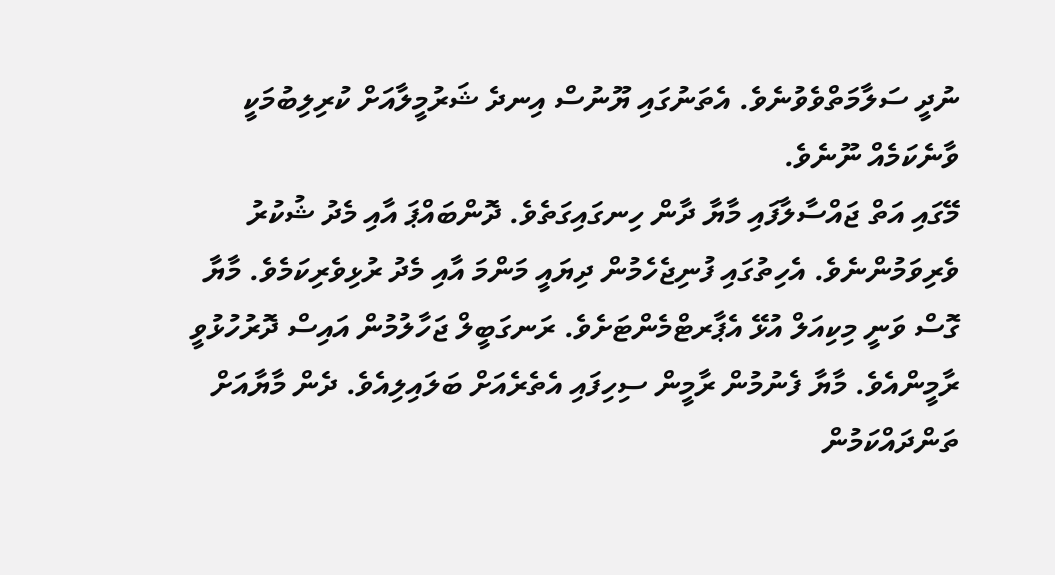ނުދީ ސަލާމަތްވެވުނެވެ. އެތަނުގައި ޔޫނުސް އިނދެ ޝަރުމީލާއަށް ކުރިލިބުމަކީ ވާނެކަމެއް ނޫނެވެ.
މޭގައި އަތް ޖައްސާލާފައި މާޔާ ދާން ހިނގައިގަތެވެ. ދޮންބައްޕަ އާއި މެދު ޝުކުރު ވެރިވަމުންނެވެ. އެހިތުގައި ފުނިޖެހެމުން ދިޔައީ މަންމަ އާއި މެދު ރުޅިވެރިކަމެވެ. މާޔާ ގޮސް ވަނީ މިކިއަލް އުޅޭ އެޕާރޓްމެންޓަށެވެ. ރަނގަބީލް ޖަހާލުމުން އައިސް ދޮރުހުޅުވީ ރާމީންއެވެ. މާޔާ ފެނުމުން ރާމީން ސިހިފައި އެތެރެއަށް ބަލައިލިއެވެ. ދެން މާޔާއަށް ތަންދައްކަމުން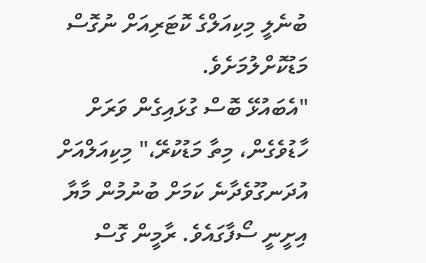ބުނެލީ މިކިއަލްގެ ކޮޓަރިއަށް ނުގޮސް މަޑުކޮށްލުމަށެވެ.
"އެބައުޅޭ ބޮސް ގުޅައިގެން ވަރަށް ހާޑުވެގެން، މިތާ މަޑުކުރޭ،" މިކިއަލްއަށް އުދަނގޫވެދާނެ ކަމަށް ބުނުމުން މާޔާ އިށީނީ ސޯފާގައެވެ. ރާމީން ގޮސް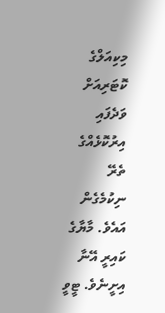މިކިއަލްގެ ކޮޓަރިއަށް ވަދެފައި އިރުކޮޅެއްގެ ތެރޭ ނިކުމެގެން އައެވެ. މާޔާގެ ކައިރީ އޭނާ އިށީނެވެ. ޓީވީ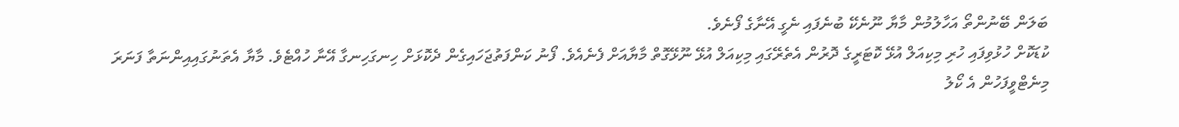ބަލަން ބޭނުންތޯ އަހާލުމުން މާޔާ ނޫނެކޭ ބުނެފައި ނެގީ އޭނާގެ ފޯނެވެ.
ކުޑަކޮށް ހުޅުވިފައި ހުރި މިކިއަލް އުޅޭ ކޮޓަރީގެ ދޮރުން އެތެރޭގައި މިކިއަލް އުޅޭ ނޫޅޭގޮތް މާޔާއަށް ފެނެއެވެ. ފޯނު ކަންފަތުޖަހައިގެން ދެކޮޅަށް ހިނގަހިނގާ އޭނާ ހުއްޓެވެ. މާޔާ އެތަނުގައިއިންނަތާ ފަނަރަ މިނެޓްވީފަހުން އެ ކޯލު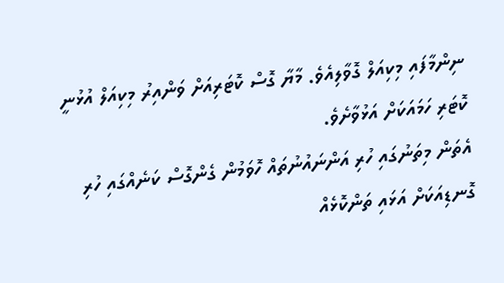ނިންމާފައި މިކިއަލް ގޮވާލިއެވެ. މާޔާ ގޮސް ކޮޓަރިއަށް ވަންއިރު މިކިއަލް އުޅުނީ ކޮޓަރި ހަމައަކަށް އަޅުވާށެވެ.
އެތަން މިތަނުގައި ހުރި އަންނައުނުތައް ހޮވަމުން ގެންގޮސް ކަނެއްގައި ހުރި ގޮނޑިއަކަށް އަޅައި ތަންކޮޅެއް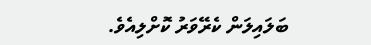ބަލައިލަން ކެރޭވަރު ކޮށްލިއެވެ.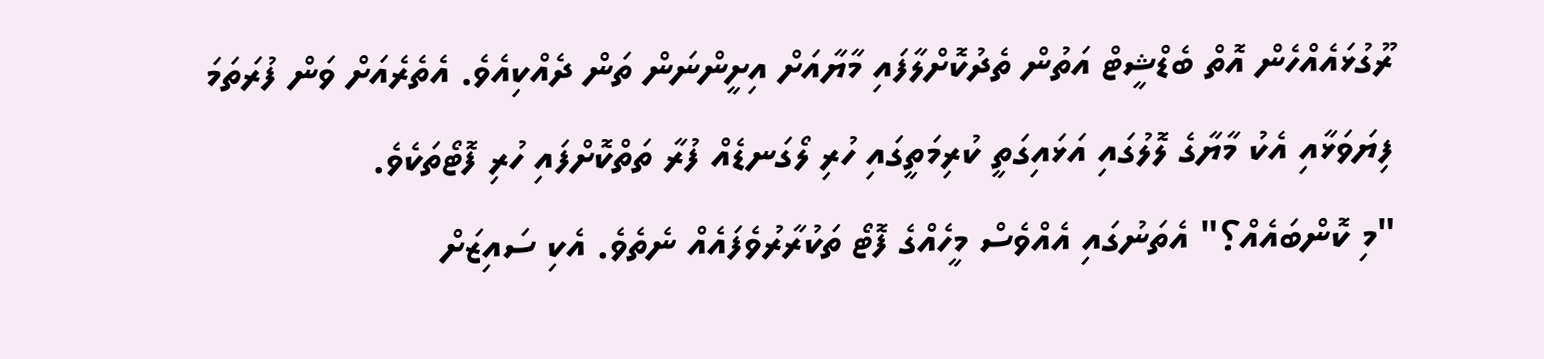ރޫގުޅައެއްހެން އޮތް ބެޑްޝީޓް އަތުން ތެދުކޮށްލާފައި މާޔާއަށް އިށީންނަން ތަން ދެއްކިއެވެ. އެތެރެއަށް ވަން ފުރަތަމަ ފިޔަވަޅާއި އެކު މާޔާގެ ލޮލުގައި އަޅައިގަތީ ކުރިމަތީގައި ހުރި ލޯގަނޑެއް ފުރާ ތަތްކޮށްފައި ހުރި ފޮޓޯތަކެވެ.
"މި ކޮންބައެއް؟" އެތަނުގައި އެއްވެސް މީހެއްގެ ފޮޓޯ ތަކުރާރުވެފައެއް ނެތެވެ. އެކި ސައިޒަށް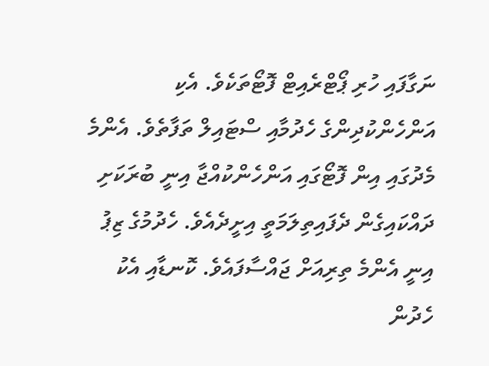ނަގާފައި ހުރި ޕޯޓްރެއިޓް ފޮޓޯތަކެވެ. އެކި އަންހެންކުދިންގެ ހެދުމާއި ސްޓައިލް ތަފާތެވެ. އެންމެ މެދުގައި އިން ފޮޓޯގައި އަންހެންކުއްޖާ އިނީ ބުރަކަށި ދައްކައިގެން ދެފައިތިލަމަތީ އިށީދެއެވެ. ހެދުމުގެ ޒިޕު އިނީ އެންމެ ތިރިއަށް ޖައްސާފައެވެ. ކޮނޑާއި އެކު ހެދުން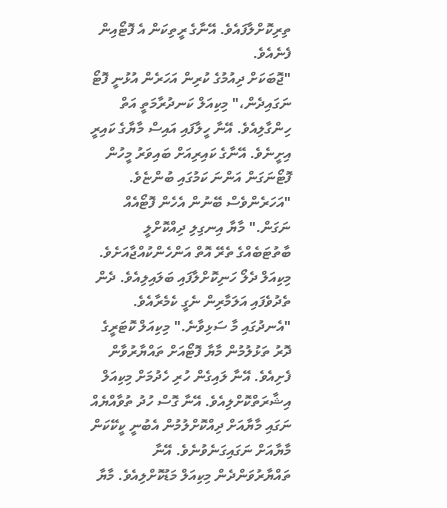ތިރިކޮށްލާފައެވެ. އޭނާގެ ރީތިކަން އެ ފޮޓޯއިން ފެނެއެވެ.
"ޖޮބަކަށް ދިއުމުގެ ކުރިން އަހަރެން އުޅުނީ ފޮޓޯ ނަގައިދެން،" މިކިއަލް ކަނދުރާމަތީ އަތް ހިންގާލިއެވެ. އޭނާ ހީލާފައި އައިސް މާޔާގެ ކައިރީ އިށީނެވެ. އޭނާގެ ކައިރިއަށް ބައިވަރު މީހުން ފޮޓޯނަގަން އަންނަ ކަމުގައި ބުންޏެވެ.
"އަހަރެންވެސް ބޭނުން އެހެން ފޮޓޯއެއް ނަގަން." މާޔާ އިނގިލި ދިއްކޮށްލީ ބާތުޓަބެއްގެ ތެރޭ އޮތް އަންހެންކުއްޖާއަށެވެ. މިކިއަލް ދެލޯ ހަނިކޮށްލާފައި ބަލައިލިއެވެ. ދެން ތެދުވެފައި އަލަމާރިން ނެގީ ކެމެރާއެވެ.
"އެނދުގައި މާ ސަޅިވާނެ." މިކިއަލް ކޮޓަރީގެ ދޮރު ތަޅުލުމުން މާޔާ ފޮޓޯއަށް ތައްޔާރުވާން ފެށިއެވެ. އޭނާ ލައިގެން ހުރި ހެދުމަށް މިކިއަލް އިޝާރަތްކޮށްލިއެވެ. އޭނާ ގޮސް ހުދު ތުވާއްޔެއް ނަގައި މާޔާއަށް ދިއްކޮށްލުމުން އެބުނީ ކީކޭކަން މާޔާއަށް ނަގައިގަނެވުނެވެ. އޭނާ ތައްޔާރުވަންދެން މިކިއަލް މަޑުކޮށްލިއެވެ. މާޔާ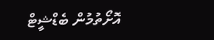އޮށޯތުމުން ބެޑްޝީޓް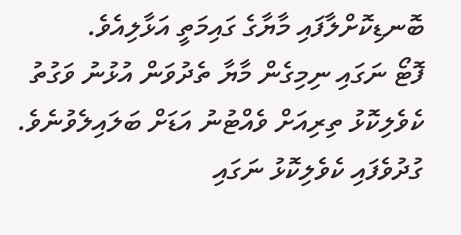ބޮނޑިކޮށްލާފައި މާޔާގެ ގައިމަތީ އަޅާލިއެވެ.
ފޮޓޯ ނަގައި ނިމިގެން މާޔާ ތެދުވަން އުޅުނު ވަގުތު ކެވެލިކޮޅު ތިރިއަށް ވެއްޓުނު އަޑަށް ބަލައިލެވުނެވެ. ގުދުވެފައި ކެވެލިކޮޅު ނަގައި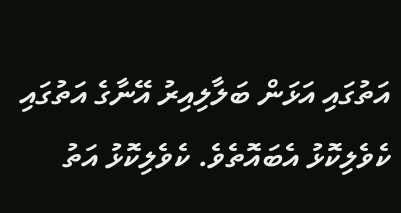އަތުގައި އަޅަން ބަލާލިއިރު އޭނާގެ އަތުގައި ކެވެލިކޮޅު އެބައޮތެވެ. ކެވެލިކޮޅު އަތު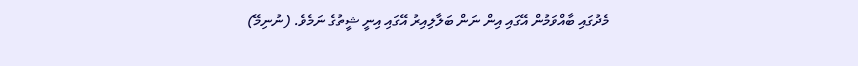މެދުގައި ބާއްވަމުން އޭގައި އިން ނަން ބަލާލިއިރު އޭގައި އިނީ ޝީތުގެ ނަމެވެ. (ނުނިމޭ)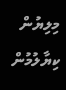މިލިޔުން ކިޔާލުމުން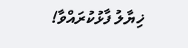ޚިޔާލު ފާޅުކުރައްވާ!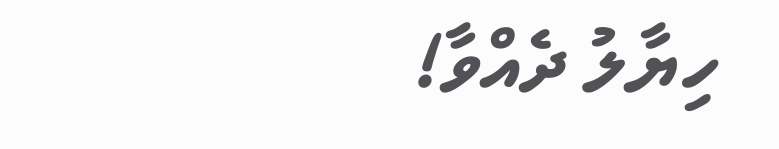ހިޔާލު ދެއްވާ!